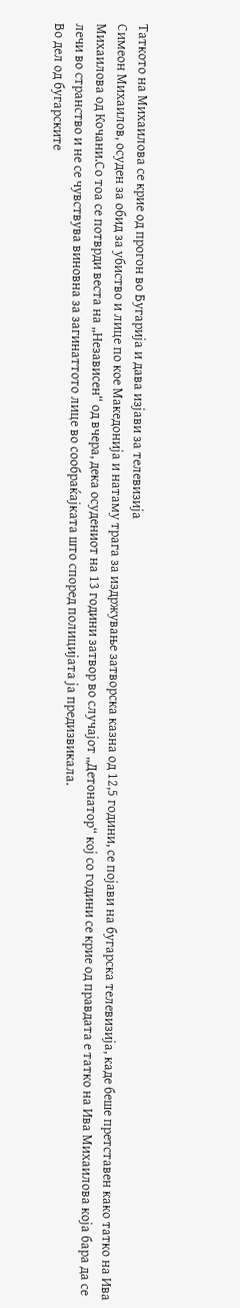Таткото на Михаилова се крие од прогон во Бугарија и дава изјави за телевизија
Симеон Михаилов, осуден за обид за убиство и лице по кое Македонија и натаму трага за издржување затворска казна од 12,5 години, се појави на бугарска телевизија, каде беше претставен како татко на Ива Михаилова од Кочани.Со тоа се потврди веста на „Независен“ од вчера, дека осудениот на 13 години затвор во случајот „Детонатор“ кој со години се крие од правдата е татко на Ива Михаилова која бара да се лечи во странство и не се чувствува виновна за загинаттото лице во сообраќајката што според полицијата ја предизвикала.
Во дел од бугарските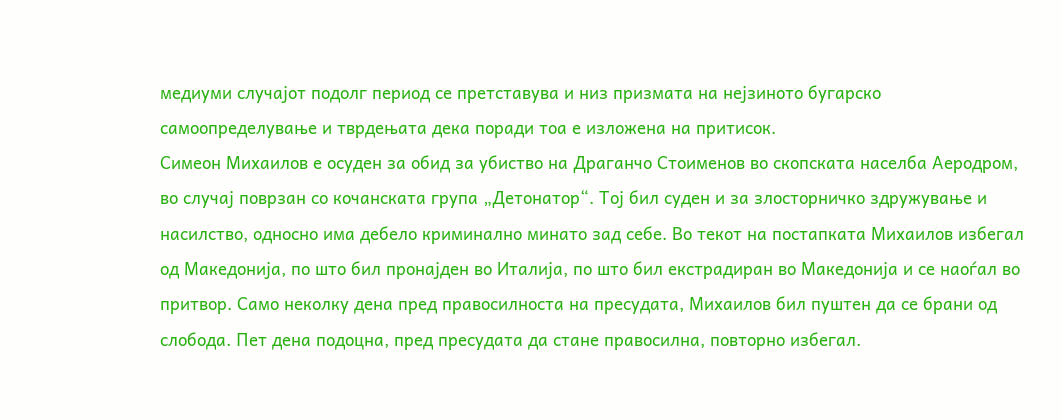медиуми случајот подолг период се претставува и низ призмата на нејзиното бугарско самоопределување и тврдењата дека поради тоа е изложена на притисок.
Симеон Михаилов е осуден за обид за убиство на Драганчо Стоименов во скопската населба Аеродром, во случај поврзан со кочанската група „Детонатор“. Тој бил суден и за злосторничко здружување и насилство, односно има дебело криминално минато зад себе. Во текот на постапката Михаилов избегал од Македонија, по што бил пронајден во Италија, по што бил екстрадиран во Македонија и се наоѓал во притвор. Само неколку дена пред правосилноста на пресудата, Михаилов бил пуштен да се брани од слобода. Пет дена подоцна, пред пресудата да стане правосилна, повторно избегал.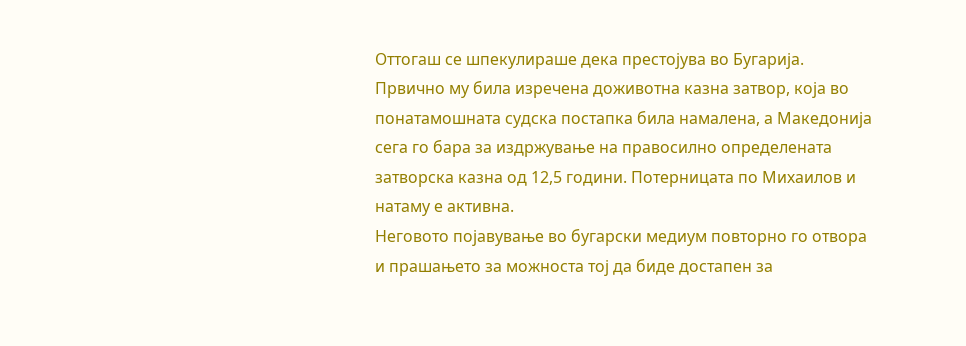Оттогаш се шпекулираше дека престојува во Бугарија.
Првично му била изречена доживотна казна затвор, која во понатамошната судска постапка била намалена, а Македонија сега го бара за издржување на правосилно определената затворска казна од 12,5 години. Потерницата по Михаилов и натаму е активна.
Неговото појавување во бугарски медиум повторно го отвора и прашањето за можноста тој да биде достапен за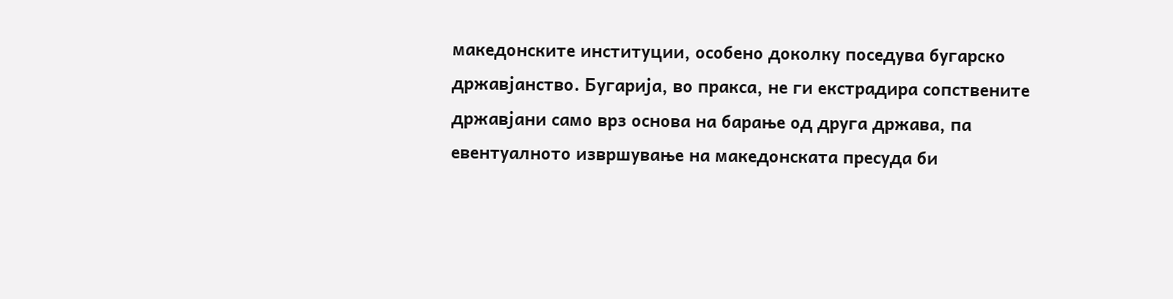македонските институции, особено доколку поседува бугарско државјанство. Бугарија, во пракса, не ги екстрадира сопствените државјани само врз основа на барање од друга држава, па евентуалното извршување на македонската пресуда би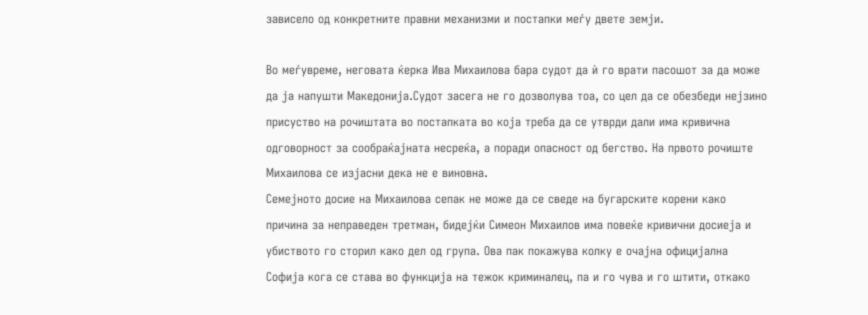зависело од конкретните правни механизми и постапки меѓу двете земји.

Во меѓувреме, неговата ќерка Ива Михаилова бара судот да ѝ го врати пасошот за да може да ја напушти Македонија.Судот засега не го дозволува тоа, со цел да се обезбеди нејзино присуство на рочиштата во постапката во која треба да се утврди дали има кривична одговорност за сообраќајната несреќа, а поради опасност од бегство. На првото рочиште Михаилова се изјасни дека не е виновна.
Семејното досие на Михаилова сепак не може да се сведе на бугарските корени како причина за неправеден третман, бидејќи Симеон Михаилов има повеќе кривични досиеја и убиството го сторил како дел од група. Ова пак покажува колку е очајна официјална Софија кога се става во функција на тежок криминалец, па и го чува и го штити, откако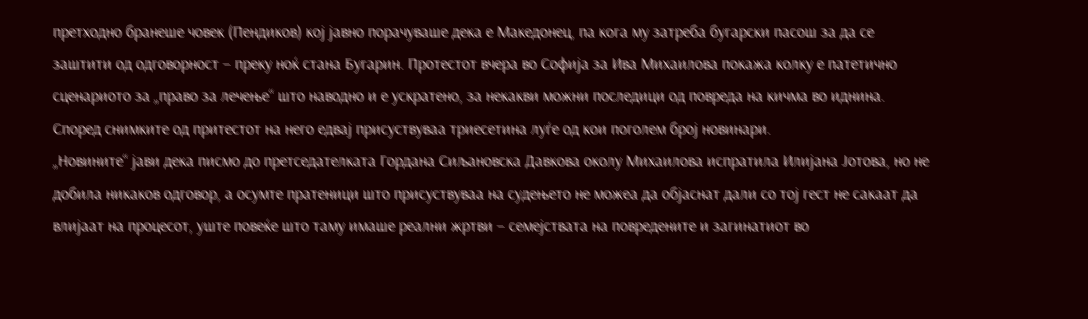претходно бранеше човек (Пендиков) кој јавно порачуваше дека е Македонец, па кога му затреба бугарски пасош за да се заштити од одговорност – преку ноќ стана Бугарин. Протестот вчера во Софија за Ива Михаилова покажа колку е патетично сценариото за „право за лечење“ што наводно и е ускратено, за некакви можни последици од повреда на кичма во иднина. Според снимките од притестот на него едвај присуствуваа триесетина луѓе од кои поголем број новинари.
„Новините“ јави дека писмо до претседателката Гордана Сиљановска Давкова околу Михаилова испратила Илијана Јотова, но не добила никаков одговор, а осумте пратеници што присуствуваа на судењето не можеа да објаснат дали со тој гест не сакаат да влијаат на процесот, уште повеќе што таму имаше реални жртви – семејствата на повредените и загинатиот во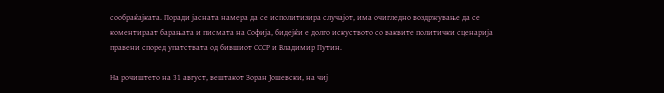сообраќајката. Поради јасната намера да се исполитизира случајот, има очигледно воздржување да се коментираат барањата и писмата на Софија, бидејќи е долго искуството со ваквите политички сценарија правени според упатствата од бившиот СССР и Владимир Путин.

На рочиштето на 31 август, вештакот Зоран Јошевски, на чиј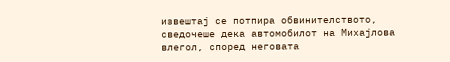извештај се потпира обвинителството, сведочеше дека автомобилот на Михајлова влегол, според неговата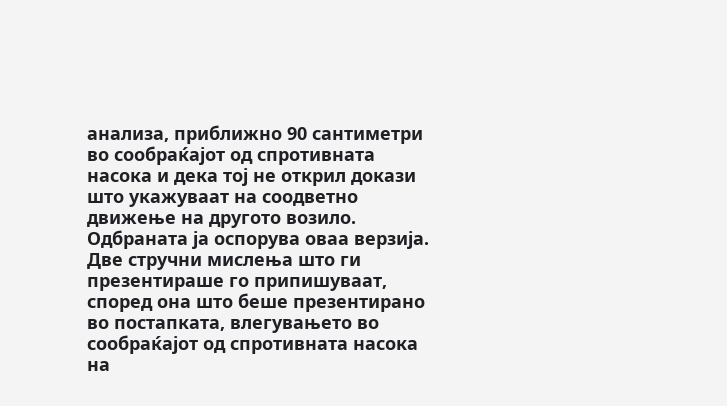анализа, приближно 90 сантиметри во сообраќајот од спротивната насока и дека тој не открил докази што укажуваат на соодветно движење на другото возило.
Одбраната ја оспорува оваа верзија. Две стручни мислења што ги презентираше го припишуваат, според она што беше презентирано во постапката, влегувањето во сообраќајот од спротивната насока на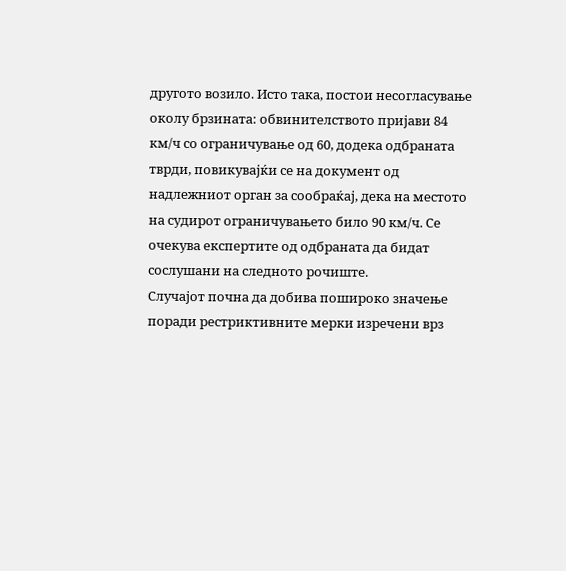другото возило. Исто така, постои несогласување околу брзината: обвинителството пријави 84 км/ч со ограничување од 60, додека одбраната тврди, повикувајќи се на документ од надлежниот орган за сообраќај, дека на местото на судирот ограничувањето било 90 км/ч. Се очекува експертите од одбраната да бидат сослушани на следното рочиште.
Случајот почна да добива пошироко значење поради рестриктивните мерки изречени врз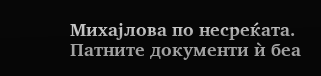Михајлова по несреќата. Патните документи ѝ беа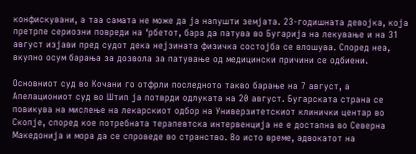конфискувани, а таа самата не може да ја напушти земјата. 23-годишната девојка, која претрпе сериозни повреди на ‘рбетот, бара да патува во Бугарија на лекување и на 31 август изјави пред судот дека нејзината физичка состојба се влошува. Според неа, вкупно осум барања за дозвола за патување од медицински причини се одбиени.

Основниот суд во Кочани го отфрли последното такво барање на 7 август, а Апелациониот суд во Штип ја потврди одлуката на 20 август. Бугарската страна се повикува на мислење на лекарскиот одбор на Универзитетскиот клинички центар во Скопјe, според кое потребната терапевтска интервенција не е достапна во Северна Македонија и мора да се спроведе во странство. Во исто време, адвокатот на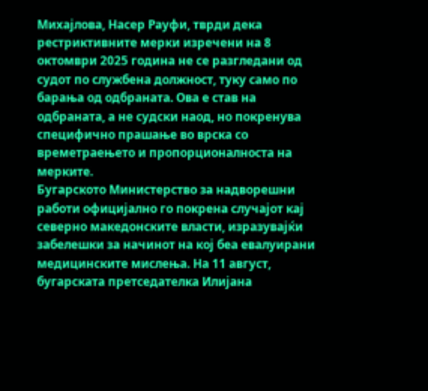Михајлова, Насер Рауфи, тврди дека рестриктивните мерки изречени на 8 октомври 2025 година не се разгледани од судот по службена должност, туку само по барања од одбраната. Ова е став на одбраната, а не судски наод, но покренува специфично прашање во врска со времетраењето и пропорционалноста на мерките.
Бугарското Министерство за надворешни работи официјално го покрена случајот кај северно македонските власти, изразувајќи забелешки за начинот на кој беа евалуирани медицинските мислења. На 11 август, бугарската претседателка Илијана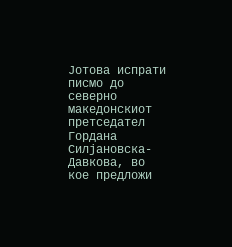Јотова испрати писмо до северно македонскиот претседател Гордана Силјановска-Давкова, во кое предложи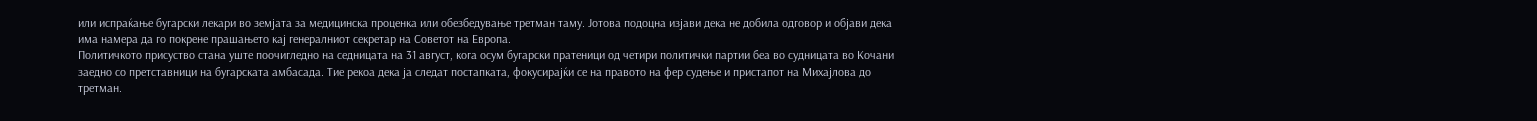или испраќање бугарски лекари во земјата за медицинска проценка или обезбедување третман таму. Јотова подоцна изјави дека не добила одговор и објави дека има намера да го покрене прашањето кај генералниот секретар на Советот на Европа.
Политичкото присуство стана уште поочигледно на седницата на 31 август, кога осум бугарски пратеници од четири политички партии беа во судницата во Кочани заедно со претставници на бугарската амбасада. Тие рекоа дека ја следат постапката, фокусирајќи се на правото на фер судење и пристапот на Михајлова до третман.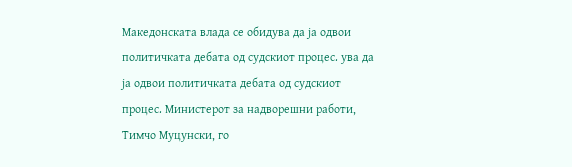Македонската влада се обидува да ја одвои политичката дебата од судскиот процес. ува да ја одвои политичката дебата од судскиот процес. Министерот за надворешни работи, Тимчо Муцунски, го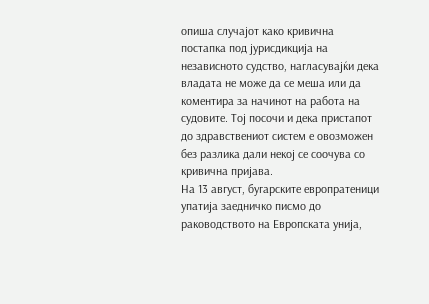опиша случајот како кривична постапка под јурисдикција на независното судство, нагласувајќи дека владата не може да се меша или да коментира за начинот на работа на судовите. Тој посочи и дека пристапот до здравствениот систем е овозможен без разлика дали некој се соочува со кривична пријава.
На 13 август, бугарските европратеници упатија заедничко писмо до раководството на Европската унија,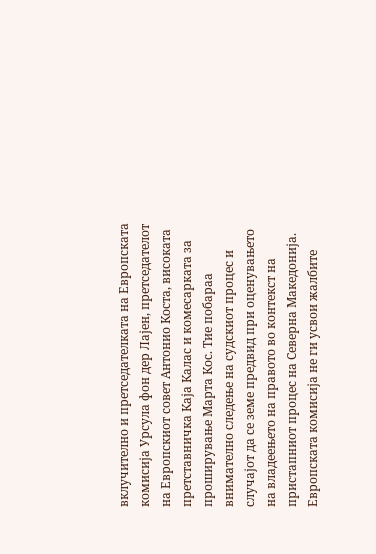вклучително и претседателката на Европската комисија Урсула фон дер Лајен, претседателот на Европскиот совет Антонио Коста, високата претставничка Каја Калас и комесарката за проширување Марта Кос. Тие побараа внимателно следење на судскиот процес и случајот да се земе предвид при оценувањето на владеењето на правото во контекст на пристапниот процес на Северна Македонија. Европската комисија не ги усвои жалбите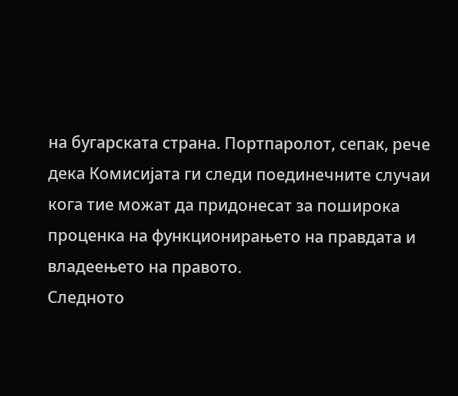на бугарската страна. Портпаролот, сепак, рече дека Комисијата ги следи поединечните случаи кога тие можат да придонесат за поширока проценка на функционирањето на правдата и владеењето на правото.
Следното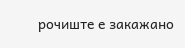рочиште е закажано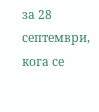за 28 септември, кога се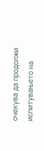очекува да продолжи испитувањето на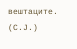вештаците. (С.Ј.)